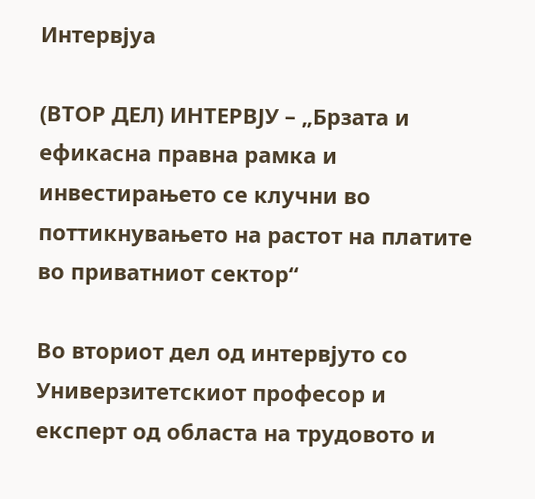Интервјуа

(ВТОР ДЕЛ) ИНТЕРВЈУ – „Брзата и ефикасна правна рамка и инвестирањето се клучни во поттикнувањето на растот на платите во приватниот сектор“

Во вториот дел од интервјуто со Универзитетскиот професор и експерт од областа на трудовото и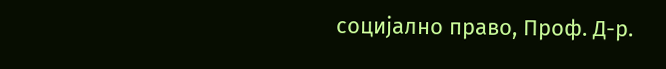социјално право, Проф. Д-р.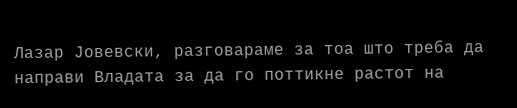Лазар Јовевски, разговараме за тоа што треба да направи Владата за да го поттикне растот на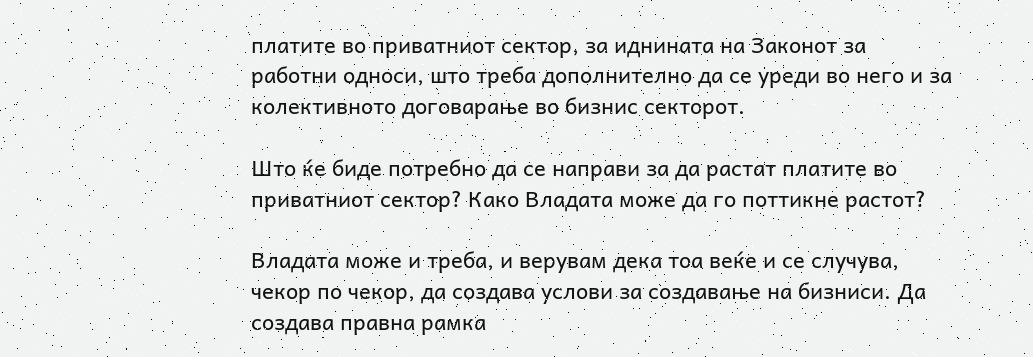платите во приватниот сектор, за иднината на Законот за работни односи, што треба дополнително да се уреди во него и за колективното договарање во бизнис секторот.

Што ќе биде потребно да се направи за да растат платите во приватниот сектор? Како Владата може да го поттикне растот?

Владата може и треба, и верувам дека тоа веќе и се случува, чекор по чекор, да создава услови за создавање на бизниси. Да создава правна рамка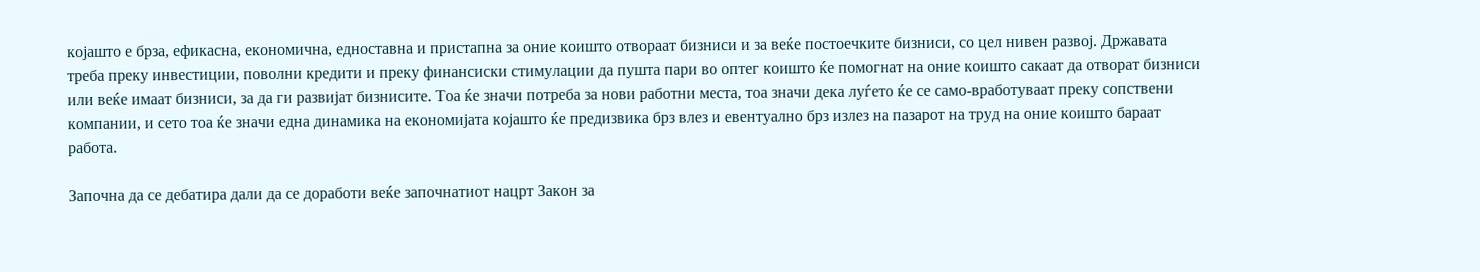којашто е брза, ефикасна, економична, едноставна и пристапна за оние коишто отвораат бизниси и за веќе постоечките бизниси, со цел нивен развој. Државата треба преку инвестиции, поволни кредити и преку финансиски стимулации да пушта пари во оптег коишто ќе помогнат на оние коишто сакаат да отворат бизниси или веќе имаат бизниси, за да ги развијат бизнисите. Тоа ќе значи потреба за нови работни места, тоа значи дека луѓето ќе се само-вработуваат преку сопствени компании, и сето тоа ќе значи една динамика на економијата којашто ќе предизвика брз влез и евентуално брз излез на пазарот на труд на оние коишто бараат работа.

Започна да се дебатира дали да се доработи веќе започнатиот нацрт Закон за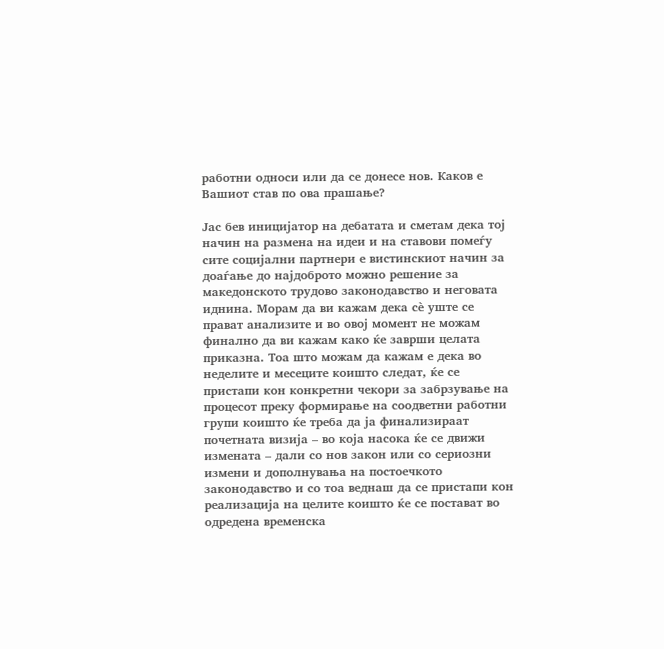работни односи или да се донесе нов. Каков е Вашиот став по ова прашање?

Јас бев иницијатор на дебатата и сметам дека тој начин на размена на идеи и на ставови помеѓу сите социјални партнери е вистинскиот начин за доаѓање до најдоброто можно решение за македонското трудово законодавство и неговата иднина. Морам да ви кажам дека сѐ уште се прават анализите и во овој момент не можам финално да ви кажам како ќе заврши целата приказна. Тоа што можам да кажам е дека во неделите и месеците коишто следат, ќе се пристапи кон конкретни чекори за забрзување на процесот преку формирање на соодветни работни групи коишто ќе треба да ја финализираат почетната визија – во која насока ќе се движи измената – дали со нов закон или со сериозни измени и дополнувања на постоечкото законодавство и со тоа веднаш да се пристапи кон реализација на целите коишто ќе се постават во одредена временска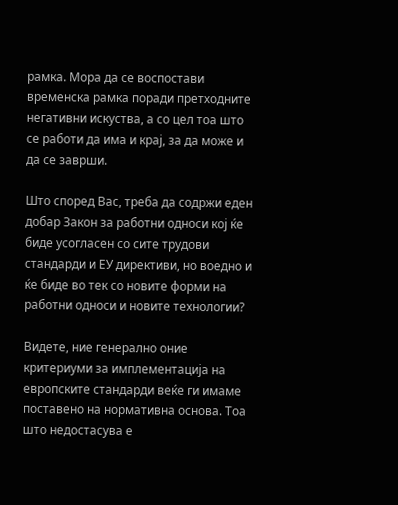рамка. Мора да се воспостави временска рамка поради претходните негативни искуства, а со цел тоа што се работи да има и крај, за да може и да се заврши.

Што според Вас, треба да содржи еден добар Закон за работни односи кој ќе биде усогласен со сите трудови стандарди и ЕУ директиви, но воедно и ќе биде во тек со новите форми на работни односи и новите технологии?

Видете, ние генерално оние критериуми за имплементација на европските стандарди веќе ги имаме поставено на нормативна основа. Тоа што недостасува е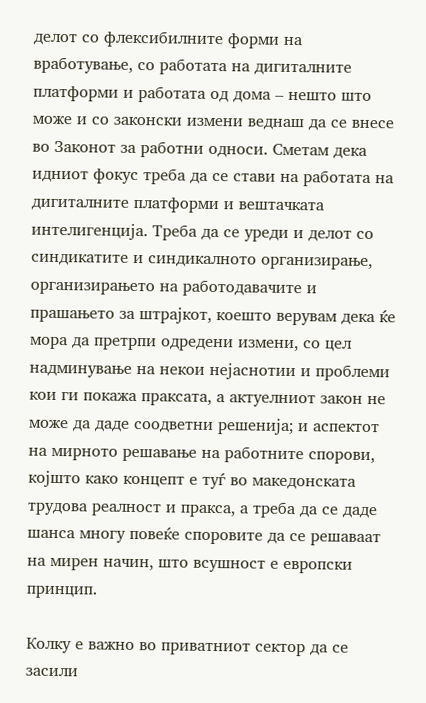делот со флексибилните форми на вработување, со работата на дигиталните платформи и работата од дома – нешто што може и со законски измени веднаш да се внесе во Законот за работни односи. Сметам дека идниот фокус треба да се стави на работата на дигиталните платформи и вештачката интелигенција. Треба да се уреди и делот со синдикатите и синдикалното организирање, организирањето на работодавачите и прашањето за штрајкот, коешто верувам дека ќе мора да претрпи одредени измени, со цел надминување на некои нејаснотии и проблеми кои ги покажа праксата, а актуелниот закон не може да даде соодветни решенија; и аспектот на мирното решавање на работните спорови, којшто како концепт е туѓ во македонската трудова реалност и пракса, а треба да се даде шанса многу повеќе споровите да се решаваат на мирен начин, што всушност е европски принцип.

Колку е важно во приватниот сектор да се засили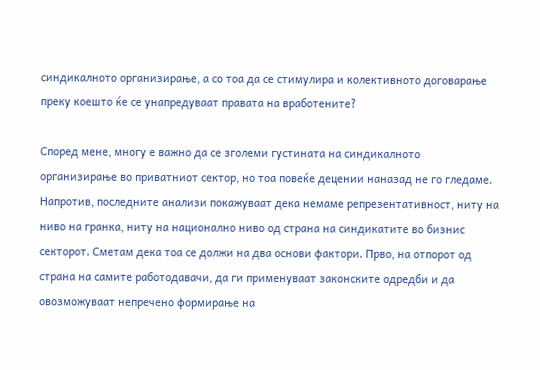синдикалното организирање, а со тоа да се стимулира и колективното договарање преку коешто ќе се унапредуваат правата на вработените?

Според мене, многу е важно да се зголеми густината на синдикалното организирање во приватниот сектор, но тоа повеќе децении наназад не го гледаме. Напротив, последните анализи покажуваат дека немаме репрезентативност, ниту на ниво на гранка, ниту на национално ниво од страна на синдикатите во бизнис секторот. Сметам дека тоа се должи на два основи фактори. Прво, на отпорот од страна на самите работодавачи, да ги применуваат законските одредби и да овозможуваат непречено формирање на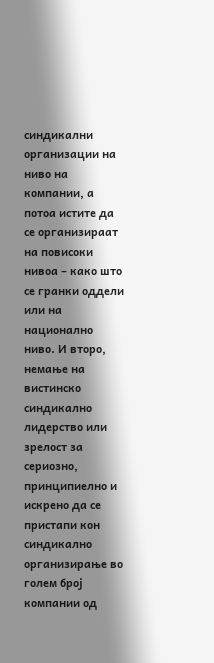синдикални организации на ниво на компании, а потоа истите да се организираат на повисоки нивоа – како што се гранки оддели или на национално ниво. И второ, немање на вистинско синдикално лидерство или зрелост за сериозно, принципиелно и искрено да се пристапи кон синдикално организирање во голем број компании од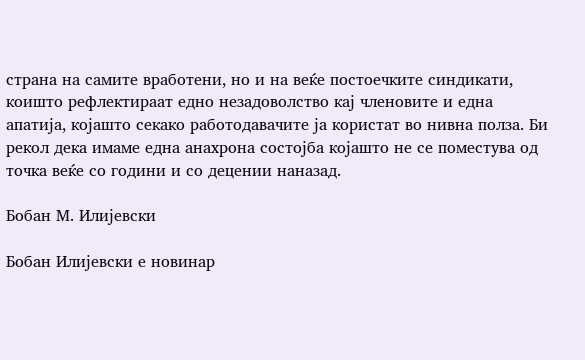страна на самите вработени, но и на веќе постоечките синдикати, коишто рефлектираат едно незадоволство кај членовите и една апатија, којашто секако работодавачите ја користат во нивна полза. Би рекол дека имаме една анахрона состојба којашто не се поместува од точка веќе со години и со децении наназад.

Бобан М. Илијевски

Бобан Илијевски е новинар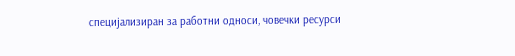специјализиран за работни односи, човечки ресурси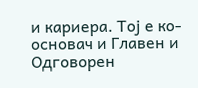и кариера. Тој е ко-основач и Главен и Одговорен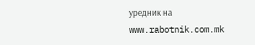уредник на www.rabotnik.com.mk